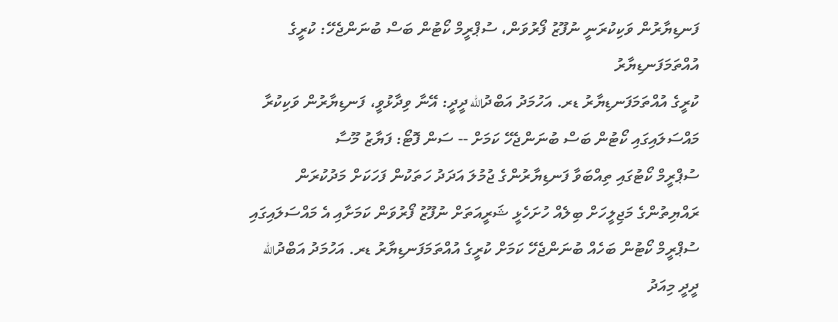ފަނޑިޔާރުން ވަކިކުރަނީ ނުފޫޒު ފޯރުވަން، ސުޕްރީމް ކޯޓުން ބަސް ބުނަންޖެހޭ: ކުރީގެ އުއްތަމަފަނޑިޔާރު
ކުރީގެ އުއްތަމަފަނޑިޔާރު ޑރ. އަހުމަދު އަބްދުالله ދީދީ: އޭނާ ވިދާޅުވީ، ފަނޑިޔާރުން ވަކިކުރާ މައްސަލައިގައި ކޯޓުން ބަސް ބުނަންޖެހޭ ކަމަށް -- ސަން ފޮޓޯ: ފަޔާޒު މޫސާ
ސުޕްރީމް ކޯޓުގައި ތިއްބަވާ ފަނޑިޔާރުންގެ ޖުމުލަ އަދަދު ހަތަކުން ފަހަކަށް މަދުކުރަން ރައްޔިތުންގެ މަޖިލީހަށް ބިލެއް ހުށަހެޅީ ޝަރީއަތަށް ނުފޫޒު ފޯރުވަން ކަމަށާއި އެ މައްސަލައިގައި ސުޕްރީމް ކޯޓުން ބަހެއް ބުނަންޖެހޭ ކަމަށް ކުރީގެ އުއްތަމަފަނޑިޔާރު ޑރ. އަހުމަދު އަބްދުالله ދީދީ މިއަދު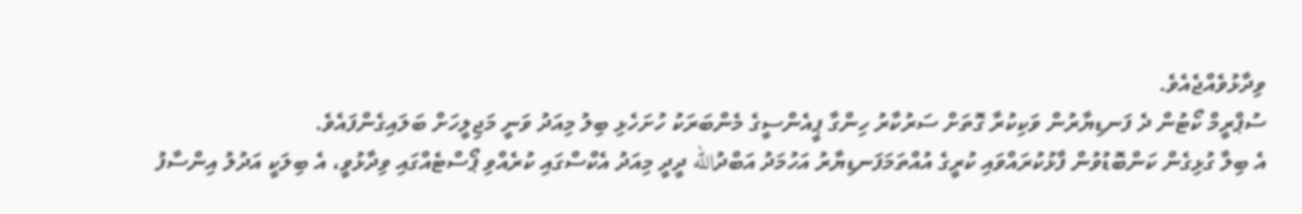ވިދާޅުވެއްޖެއެވެ.
ސުޕްރީމް ކޯޓުން ދެ ފަނޑިޔާރުން ވަކިކުރާ ގޮތަށް ސަރުކާރު ހިންގާ ޕީއެންސީގެ މެންބަރަކު ހުށަހެޅި ބިލު މިއަދު ވަނީ މަޖިލީހަށް ބަލައިގެންފައެވެ.
އެ ބިލާ ގުޅިގެން ކަންބޮޑުވުން ފާޅުކުރައްވައި ކުރީގެ އުއްތަމަފަނޑިޔާރު އަހުމަދު އަބްދުالله ދީދީ މިއަދު އެކްސްގައި ކުރެއްވި ޕޯސްޓެއްގައި ވިދާޅުވީ، އެ ބިލަކީ އަދުލު އިންސާފު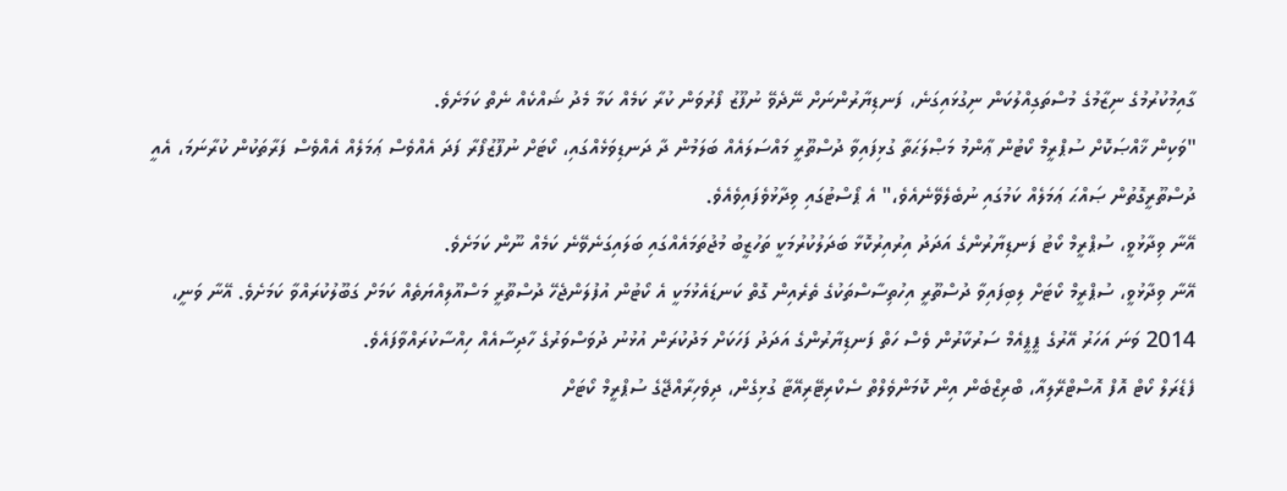ގާއިމުކުރުމުގެ ނިޒާމުގެ މުސްތަގިއްލުކަން ނިގުޅައިގަނެ، ފަނޑިޔާރުންނަށް ނޭދެވޭ ނުފޫޒު ފޯރުވަން ކުރާ ކަމެއް ކަމާ މެދު ޝައްކެއް ނެތް ކަމަށެވެ.
"ވަކިން ޚާއްޞަކޮށް ސުޕްރީމް ކޯޓުން ޢާންމު މަޞްލަޙަތާ ގުޅިފައިވާ ދުސްތޫރީ މައްސަލައެއް ބަލަމުން ދާ ދަނޑިވަޅެއްގައި، ކޯޓަށް ނުފޫޒުފޯރާ ފަދަ އެއްވެސް ޢަމަލެއް އެއްވެސް ފަރާތަކުން ކުރާނަމަ، އެއީ ދުސްތޫރީގޮތުން ޞައްޙަ ޢަމަލެއް ކަމުގައި ނުބެލެވޭނެއެވެ،" އެ ޕޯސްޓުގައި ވިދާޅުވެފައިވެއެވެ.
އޭނާ ވިދާޅުވީ، ސުޕްރީމް ކޯޓު ފަނޑިޔާރުންގެ އަދަދު އިރުއިރުކޮޅާ ބަދަލުކުރުމަކީ ތަހުޒީބު މުޖުތަމައެއްގައި ބަލައިގަނެވޭނެ ކަމެއް ނޫން ކަމަށެވެ.
އޭނާ ވިދާޅުވީ، ސުޕްރީމް ކޯޓަށް ލިބިފައިވާ ދުސްތޫރީ އިހުތިސާސްތަކުގެ ތެރެއިން ގޮތް ކަނޑައެޅުމަކީ އެ ކޯޓުން އުފުލަންޖެހޭ ދުސްތޫރީ މަސްއޫލިއްޔަތެއް ކަމަށް ގަބޫލުކުރައްވާ ކަމަށެވެ. އޭނާ ވަނީ، 2014 ވަނަ އަހަރު އޭރުގެ ޕީޕީއެމް ސަރުކާރުން ވެސް ހަތް ފަނޑިޔާރުންގެ އަދަދު ފަހަކަށް މަދުކުރަން އުޅުނު ދުވަސްވަރުގެ ހާދިސާއެއް ހިއްސާކުރައްވާފައެވެ.
ފެޑެރަލް ކޯޓް އޮފް އޮސްޓްރޭލިއާ، ބްރިޒްބެން އިން ކޮމަންވެލްތް ސެކްރިޓޭރިއޭޓާ ގުޅިގެން، ދިވެހިރާއްޖޭގެ ސުޕްރީމް ކޯޓަށް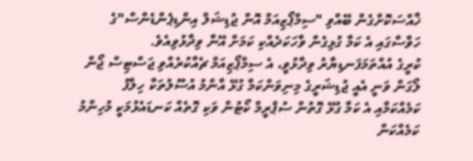ޚާއްސަކޮށްގެން ބޭއްވި "ސިމްޕޯޒިއަމް އޮން ޖުޑިޝަލް އިންޑިޕެންޑެންސް"ގެ ހަވާސާގައި އެ ކަމާ ގުޅިގެން ވާހަކަދެއްކި ކަމަށް އޭނާ ވިދާޅުވިއެވެ.
ކުރީގެ އުއްތަމަފަނޑިޔާރު ވިދާޅުވީ، އެ ސިމްޕޯޒިއަމް ޗެއާކުރެއްވި ޖަސްޓިސް ޖޯން ލޯގަން ވަނީ އެއީ ޖުޑިޝަރީގެ މިނިވަންކަމާ ގުޅޭ އާންމު އުސޫލުތަކާ ހިލާފު ކަމެއްކަމާއި އެ ކަމާ ގުޅޭ ގޮތުން ސުޕްރީމް ކޯޓުން ވަކި ގޮތެއް ކަނޑައެޅުމަކީ މުހިންމު ކަމެއްކަން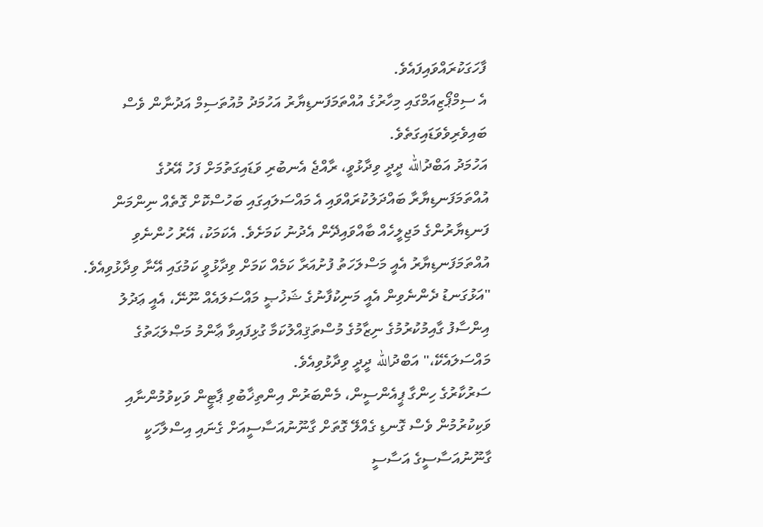ފާހަގަކުރައްވައިފައެވެ.
އެ ސިމްޕޯޒިއަމްގައި މިހާރުގެ އުއްތަމަފަނޑިޔާރު އަހުމަދު މުއުތަސިމް އަދުނާން ވެސް ބައިވެރިވެވަޑައިގަތެވެ.
އަހުމަދު އަބްދުالله ދީދީ ވިދާޅުވީ، ރާއްޖެ އެނބުރި ވަޑައިގަތުމަށް ފަހު އޭރުގެ އުއްތަމަފަނޑިޔާރާ ބައްދަލުކުރައްވައި އެ މައްސަލައިގައި ބަހުސްކޮށް ގޮތެއް ނިންމަން ފަނޑިޔާރުންގެ މަޖިލީހެއް ބާއްވައިދޭން އެދުނު ކަމަށެވެ. އެކަމަކު، އޭރު ހުންނެވި އުއްތަމަފަނޑިޔާރު އެއީ މަސްލަހަތު ފުށުއަރާ ކަމެއް ކަމަށް ވިދާޅުވީ ކަމުގައި އޭނާ ވިދާޅުވިއެވެ.
"އަޅުގަނޑު ދެންނެވިން އެއީ މަނިކުފާނުގެ ޝަޚުޞީ މައްސަލައެއް ނޫނޭ، އެއީ ޢަދުލު އިންސާފު ގާއިމުކުރުމުގެ ނިޒާމުގެ މުސްތަޤިއްލުކަމާ ގުޅިފައިވާ ޢާންމު މަޞްލަޙަތުގެ މައްސަލައެކޭ،" އަބްދުالله ދީދީ ވިދާޅުވިއެވެ.
ސަރުކާރުގެ ހިންގާ ޕީއެންސީން، މެންބަރުން އިންތިޚާބުވި ޕާޓީން ވަކިވުމުންނާއި ވަކިކުރުމުން ވެސް ގޮނޑި ގެއްލޭ ގޮތަށް ގާނޫނުއަސާސީއަށް ގެނައި އިސްލާހަކީ ގާނޫނުއަސާސީގެ އަސާސީ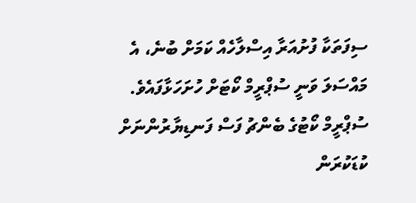ސިފަތަކާ ފުށުއަރާ އިސްލާހެއް ކަމަށް ބުނެ، އެ މައްސަލަ ވަނީ ސުޕްރީމް ކޯޓަށް ހުށަހަޅާފައެވެ. ސުޕްރީމް ކޯޓުގެ ބެންޗު ފަސް ފަނޑިޔާރުންނަށް ކުޑަކުރަން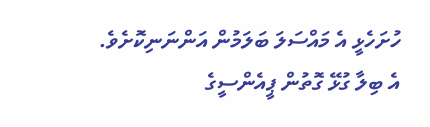ހުށަހެޅީ އެ މައްސަލަ ބަލަމުން އަންނަނިކޮށެވެ.
އެ ބިލާ ގުޅޭ ގޮތުން ޕީއެންސީގެ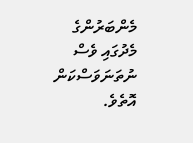މެންބަރުންގެ މެދުގައި ވެސް ނުތަނަވަސްކަން އޮތެވެ.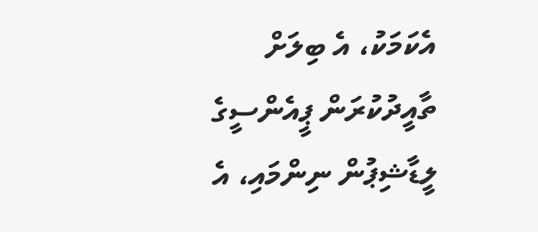އެކަމަކު، އެ ބިލަށް ތާއީދުކުރަން ޕީއެންސީގެ ލީޑާޝިޕުން ނިންމައި، އެ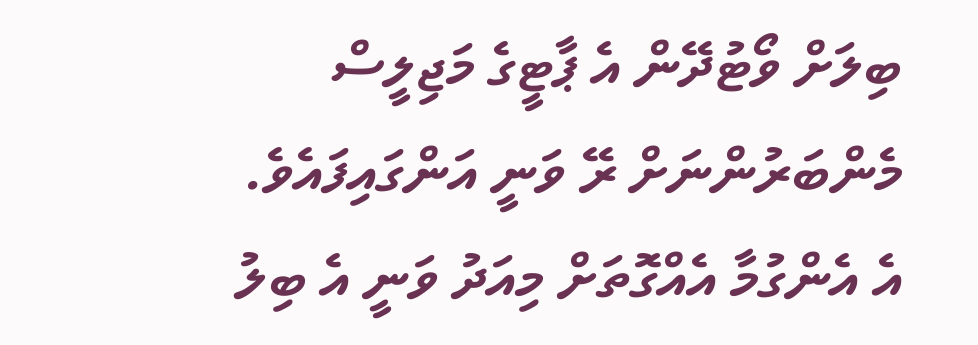ބިލަށް ވޯޓުދޭން އެ ޕާޓީގެ މަޖިލީސް މެންބަރުންނަށް ރޭ ވަނީ އަންގައިފައެވެ. އެ އެންގުމާ އެއްގޮތަށް މިއަދު ވަނީ އެ ބިލު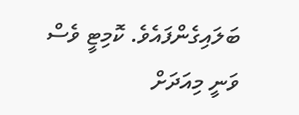ބަލައިގެންފައެވެ. ކޮމިޓީ ވެސް ވަނީ މިއަދަށް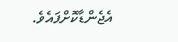އެޖެންޑާކޮށްފައެވެ.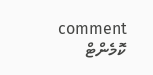comment ކޮމެންޓް